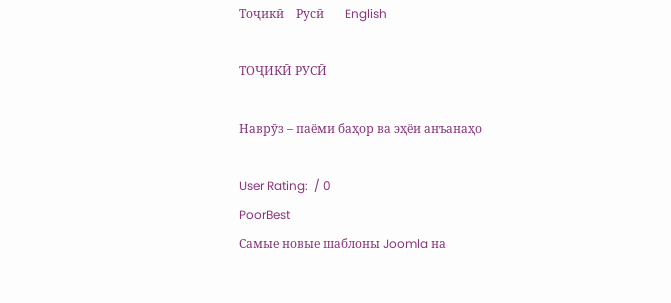Тоҷикӣ    Русӣ       English

ТОҶИКӢ РУСӢ

Наврӯз – паёми баҳор ва эҳёи анъанаҳо

User Rating:  / 0
PoorBest
Самые новые шаблоны Joomla на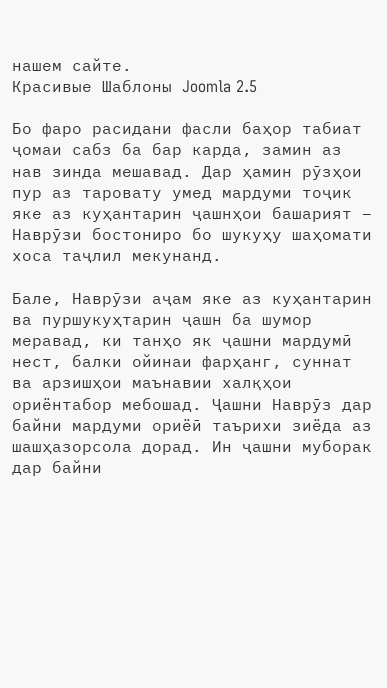нашем сайте.
Красивые Шаблоны Joomla 2.5

Бо фаро расидани фасли баҳор табиат ҷомаи сабз ба бар карда, замин аз нав зинда мешавад. Дар ҳамин рӯзҳои пур аз таровату умед мардуми тоҷик яке аз куҳантарин ҷашнҳои башарият – Наврӯзи бостониро бо шукуҳу шаҳомати хоса таҷлил мекунанд.

Бале, Наврӯзи аҷам яке аз куҳантарин ва пуршукуҳтарин ҷашн ба шумор меравад, ки танҳо як ҷашни мардумӣ нест, балки ойинаи фарҳанг, суннат ва арзишҳои маънавии халқҳои ориёнтабор мебошад. Ҷашни Наврӯз дар байни мардуми ориёӣ таърихи зиёда аз шашҳазорсола дорад. Ин ҷашни муборак дар байни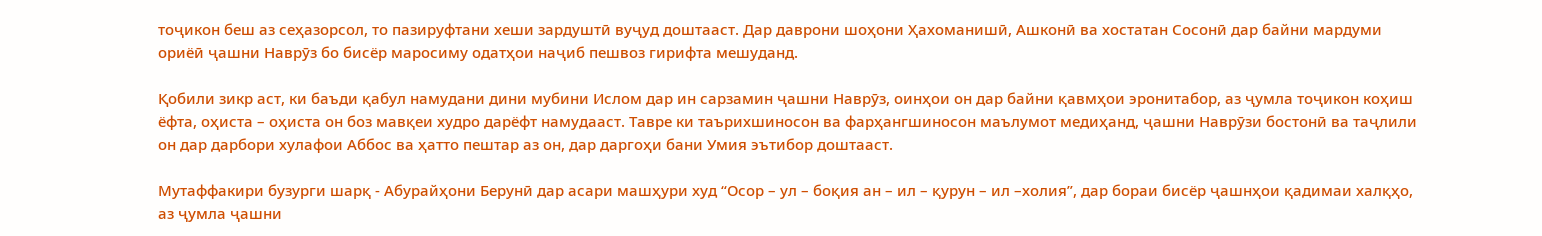тоҷикон беш аз сеҳазорсол, то пазируфтани хеши зардуштӣ вуҷуд доштааст. Дар даврони шоҳони Ҳахоманишӣ, Ашконӣ ва хостатан Сосонӣ дар байни мардуми ориёӣ ҷашни Наврӯз бо бисёр маросиму одатҳои наҷиб пешвоз гирифта мешуданд.

Қобили зикр аст, ки баъди қабул намудани дини мубини Ислом дар ин сарзамин ҷашни Наврӯз, оинҳои он дар байни қавмҳои эронитабор, аз ҷумла тоҷикон коҳиш ёфта, оҳиста – оҳиста он боз мавқеи худро дарёфт намудааст. Тавре ки таърихшиносон ва фарҳангшиносон маълумот медиҳанд, ҷашни Наврӯзи бостонӣ ва таҷлили он дар дарбори хулафои Аббос ва ҳатто пештар аз он, дар даргоҳи бани Умия эътибор доштааст.

Мутаффакири бузурги шарқ - Абурайҳони Берунӣ дар асари машҳури худ “Осор – ул – боқия ан – ил – қурун – ил –холия”, дар бораи бисёр ҷашнҳои қадимаи халқҳо, аз ҷумла ҷашни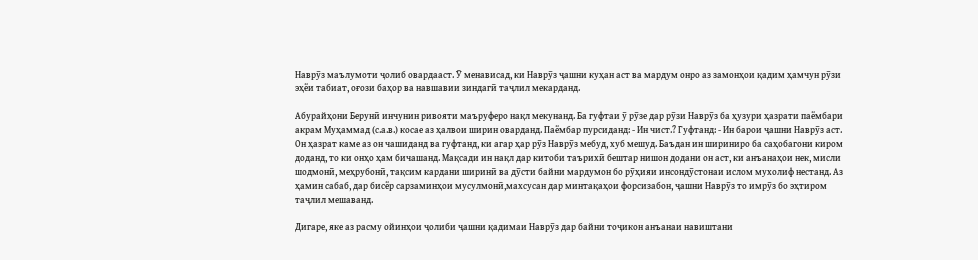Наврӯз маълумоти ҷолиб овардааст. Ӯ менависад, ки Наврӯз ҷашни куҳан аст ва мардум онро аз замонҳои қадим ҳамчун рӯзи эҳёи табиат, оғози баҳор ва навшавии зиндагӣ таҷлил мекарданд.

Абурайҳони Берунӣ инчунин ривояти маъруферо нақл мекунанд. Ба гуфтаи ӯ рӯзе дар рӯзи Наврӯз ба ҳузури ҳазрати паёмбари акрам Муҳаммад (с.а.в.) косае аз ҳалвои ширин оварданд. Паёмбар пурсиданд: - Ин чист.? Гуфтанд: - Ин барои ҷашни Наврӯз аст. Он ҳазрат каме аз он чашиданд ва гуфтанд, ки агар ҳар рӯз Наврӯз мебуд, хуб мешуд. Баъдан ин шириниро ба саҳобагони киром доданд, то ки онҳо ҳам бичашанд. Мақсади ин нақл дар китоби таърихӣ бештар нишон додани он аст, ки анъанаҳои нек, мисли шодмонӣ, меҳрубонӣ, тақсим кардани ширинӣ ва дӯсти байни мардумон бо рӯҳияи инсондӯстонаи ислом мухолиф нестанд. Аз ҳамин сабаб, дар бисёр сарзаминҳои мусулмонӣ,махсусан дар минтақаҳои форсизабон, ҷашни Наврӯз то имрӯз бо эҳтиром таҷлил мешаванд.

Дигаре, яке аз расму ойинҳои ҷолиби ҷашни қадимаи Наврӯз дар байни тоҷикон анъанаи навиштани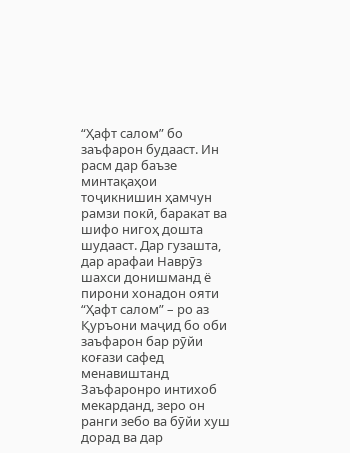“Ҳафт салом” бо заъфарон будааст. Ин расм дар баъзе минтақаҳои  тоҷикнишин ҳамчун рамзи покӣ, баракат ва шифо нигоҳ дошта шудааст. Дар гузашта, дар арафаи Наврӯз шахси донишманд ё пирони хонадон ояти “Ҳафт салом” – ро аз Қуръони маҷид бо оби заъфарон бар рӯйи коғази сафед менавиштанд Заъфаронро интихоб мекарданд, зеро он ранги зебо ва бӯйи хуш дорад ва дар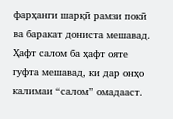фарҳанги шарқӣ рамзи покӣ ва баракат дониста мешавад. Ҳафт салом ба ҳафт ояте гуфта мешавад, ки дар онҳо калимаи “салом” омадааст.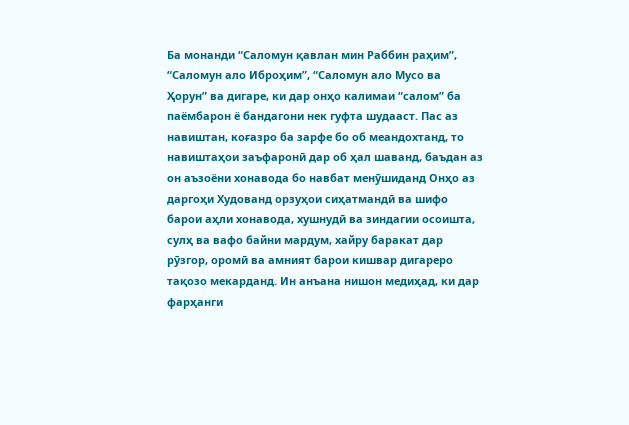Ба монанди “Саломун қавлан мин Раббин раҳим”, “Саломун ало Иброҳим”, “Саломун ало Мусо ва Ҳорун” ва дигаре, ки дар онҳо калимаи “салом” ба паёмбарон ё бандагони нек гуфта шудааст. Пас аз навиштан, коғазро ба зарфе бо об меандохтанд, то навиштаҳои заъфаронӣ дар об ҳал шаванд, баъдан аз он аъзоёни хонавода бо навбат менӯшиданд Онҳо аз даргоҳи Худованд орзуҳои сиҳатмандӣ ва шифо барои аҳли хонавода, хушнудӣ ва зиндагии осоишта, сулҳ ва вафо байни мардум, хайру баракат дар рӯзгор, оромӣ ва амният барои кишвар дигареро тақозо мекарданд. Ин анъана нишон медиҳад, ки дар фарҳанги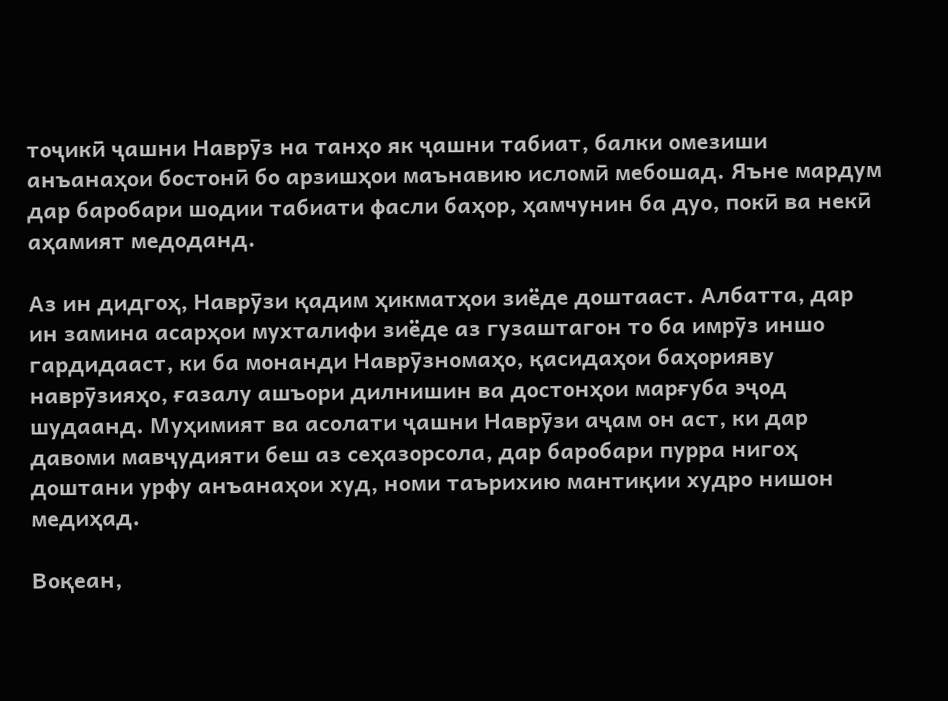тоҷикӣ ҷашни Наврӯз на танҳо як ҷашни табиат, балки омезиши анъанаҳои бостонӣ бо арзишҳои маънавию исломӣ мебошад. Яъне мардум дар баробари шодии табиати фасли баҳор, ҳамчунин ба дуо, покӣ ва некӣ аҳамият медоданд.

Аз ин дидгоҳ, Наврӯзи қадим ҳикматҳои зиёде доштааст. Албатта, дар ин замина асарҳои мухталифи зиёде аз гузаштагон то ба имрӯз иншо гардидааст, ки ба монанди Наврӯзномаҳо, қасидаҳои баҳорияву наврӯзияҳо, ғазалу ашъори дилнишин ва достонҳои марғуба эҷод шудаанд. Муҳимият ва асолати ҷашни Наврӯзи аҷам он аст, ки дар давоми мавҷудияти беш аз сеҳазорсола, дар баробари пурра нигоҳ доштани урфу анъанаҳои худ, номи таърихию мантиқии худро нишон медиҳад.

Воқеан,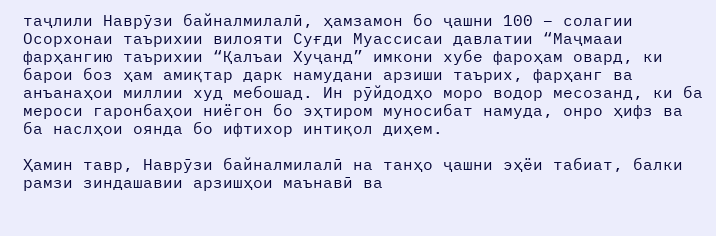таҷлили Наврӯзи байналмилалӣ, ҳамзамон бо ҷашни 100 – солагии Осорхонаи таърихии вилояти Суғди Муассисаи давлатии “Маҷмааи фарҳангию таърихии “Қалъаи Хуҷанд” имкони хубе фароҳам овард, ки барои боз ҳам амиқтар дарк намудани арзиши таърих, фарҳанг ва анъанаҳои миллии худ мебошад. Ин рӯйдодҳо моро водор месозанд, ки ба мероси гаронбаҳои ниёгон бо эҳтиром муносибат намуда, онро ҳифз ва ба наслҳои оянда бо ифтихор интиқол диҳем.

Ҳамин тавр, Наврӯзи байналмилалӣ на танҳо ҷашни эҳёи табиат, балки рамзи зиндашавии арзишҳои маънавӣ ва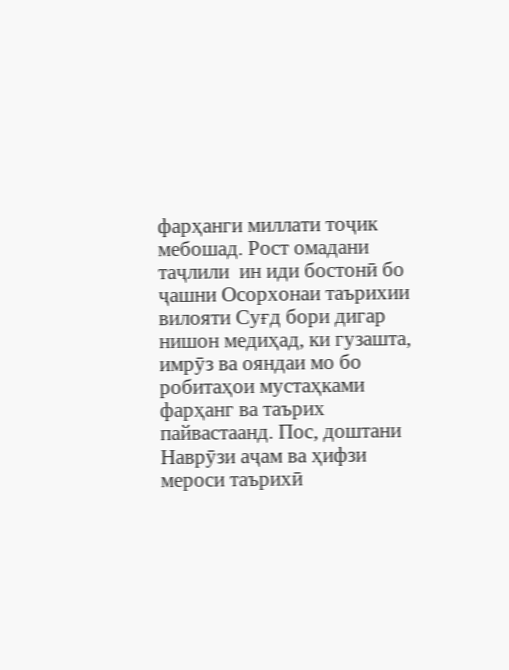фарҳанги миллати тоҷик мебошад. Рост омадани таҷлили  ин иди бостонӣ бо ҷашни Осорхонаи таърихии вилояти Суғд бори дигар нишон медиҳад, ки гузашта, имрӯз ва ояндаи мо бо робитаҳои мустаҳками фарҳанг ва таърих пайвастаанд. Пос, доштани Наврӯзи аҷам ва ҳифзи мероси таърихӣ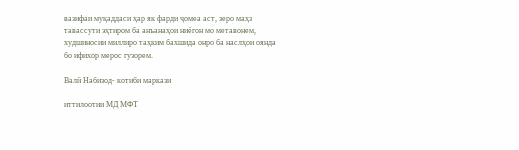вазифаи муқаддаси ҳар як фарди ҷомеа аст, зеро маҳз тавассути эҳтиром ба анъанаҳои ниёгон мо метавонем, худшиносии миллиро таҳким бахшида онро ба наслҳои оянда бо ифихор мерос гузорем.

Валӣ Набизод- котиби маркази

иттилоотии МД МФТ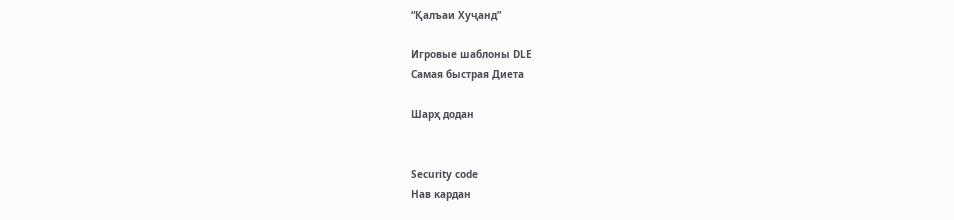“Қалъаи Хуҷанд”

Игровые шаблоны DLE
Самая быстрая Диета

Шарҳ додан


Security code
Нав кардан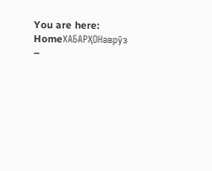You are here: HomeХАБАРҲОНаврӯз –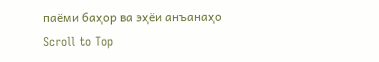паёми баҳор ва эҳёи анъанаҳо
Scroll to Top